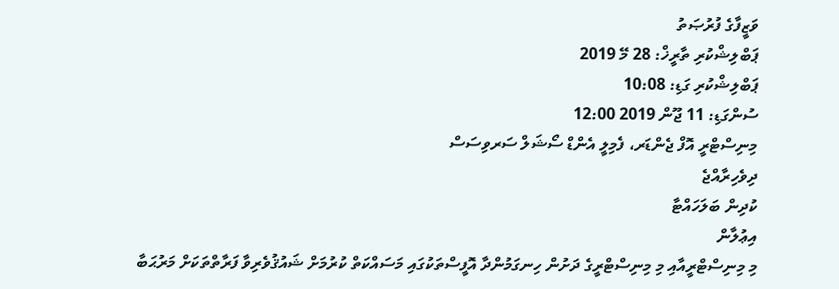ވަޒީފާގެ ފުރުޞަތު
ޕަބްލިޝްކުރި ތާރީޚް: 28 މޭ 2019
ޕަބްލިޝްކުރި ގަޑި: 10:08
ސުންގަޑި: 11 ޖޫން 2019 12:00
މިނިސްޓްރީ އޮފް ޖެންޑަރ، ފެމިލީ އެންޑް ސޯޝަލް ސަރވިސަސް
ދިވެހިރާއްޖެ
ކުދިން ބަލަހައްޓާ
އިޢުލާން
މި މިނިސްޓްރީއާއި މި މިނިސްޓްރީގެ ދަށުން ހިނގަމުންދާ އޮފީސްތަކުގައި މަސައްކަތް ކުރުމަށް ޝައުޤުވެރިވާ ފަރާތްތަކަށް މަރުޙަބާ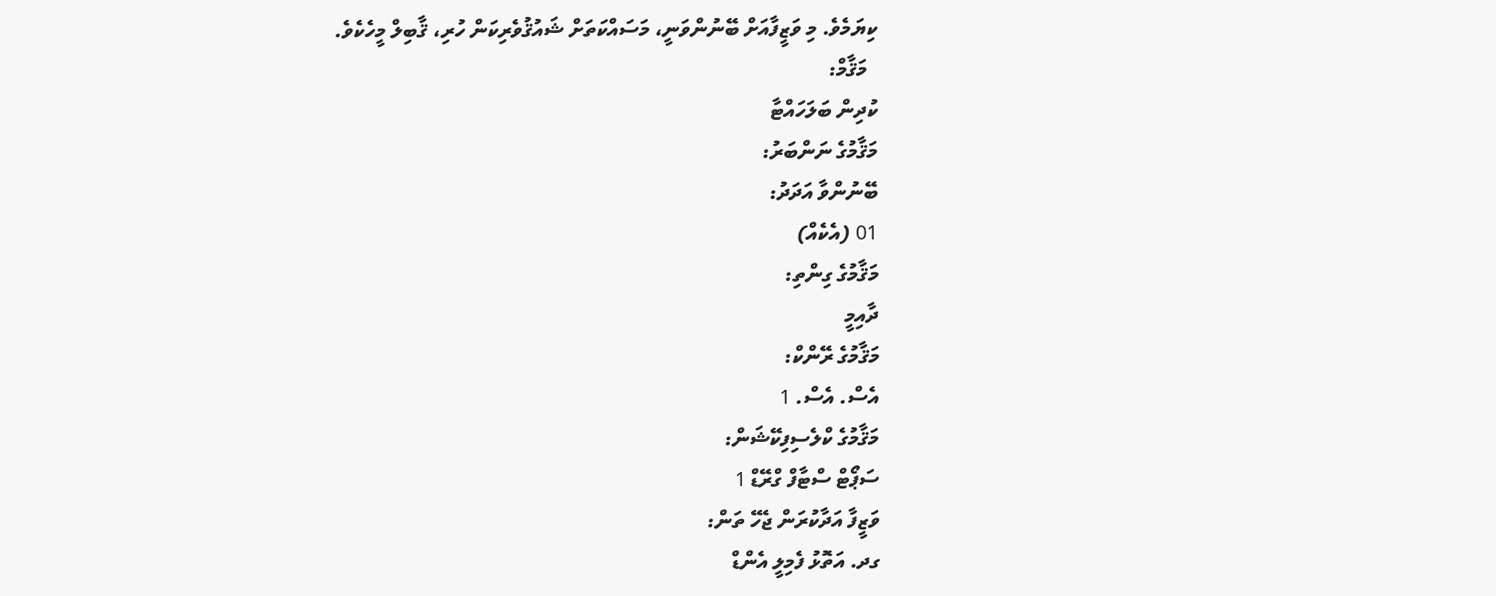ކިޔަމެވެ. މި ވަޒީފާއަށް ބޭނުންވަނީ، މަސައްކަތަށް ޝައުޤުވެރިކަން ހުރި، ޤާބިލް މީހެކެވެ.
  މަޤާމް:
ކުދިން ބަލަހައްޓާ
މަޤާމުގެ ނަންބަރު:
ބޭނުންވާ އަދަދު:
01 (އެކެއް)
މަޤާމުގެ ގިންތި:
ދާއިމީ
މަޤާމުގެ ރޭންކް:
އެސް. އެސް. 1
މަޤާމުގެ ކްލެސިފިކޭޝަން:
ސަޕޯޓް ސްޓާފް ގްރޭޑް 1
ވަޒީފާ އަދާކުރަން ޖެހޭ ތަން:
ގދ. އަތޮޅު ފެމިލީ އެންޑް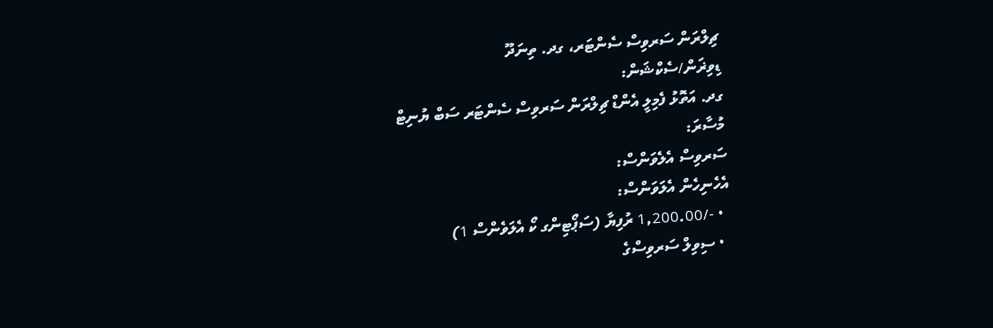ޗިލްރަން ސަރވިސް ސެންޓަރ، ގދ. ތިނަދޫ
ޑިވިޜަން/ސެކްޝަން:
ގދ. އަތޮޅު ފެމިލީ އެންޑް ޗިލްރަން ސަރވިސް ސެންޓަރ ސަބް ޔުނިޓް
މުސާރަ:
ސަރވިސް އެލެވަންސް:
އެހެނިހެން އެލަވަންސް:
  • -/1,200.00 ރުފިޔާ (ސަޕޯޓިންގ ކޯ އެލަވެންސް 1)
  • ސިވިލް ސަރވިސްގެ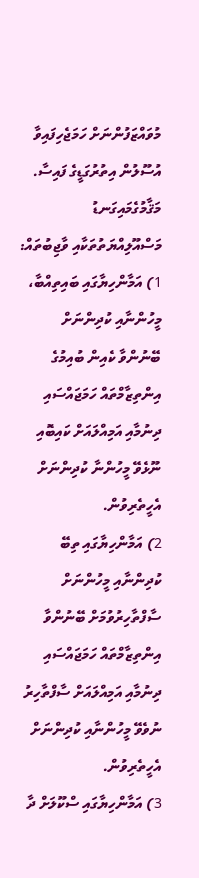މުވައްޒަފުންނަށް ހަމަޖެހިފައިވާ އުސޫލުން އިތުރުގަޑީގެ ފައިސާ.
މަޤާމުގެމައިގަނޑު މަސްއޫލިއްޔަތުތަކާއި ވާޖިބުތައް:
1) އަމާންހިޔާގައި ބައިތިއްބާ، މީހުންނާއި ކުދިންނަށް ބޭނުންވާ ކެއިން ބުއިމުގެ އިންތިޒާމްތައް ހަމަޖައްސައި ދިނުމާއި އަމިއްލައަށް ކައިބޮއި ނޫޅެވޭ މީހުންނާ ކުދިންނަށް އެހީތެރިވުން.
2) އަމާންހިޔާގައި ތިބޭ ކުދިންނާއި މީހުންނަށް ސާފްތާހިރުވުމަށް ބޭނުންވާ އިންތިޒާމްތައް ހަމަޖައްސައި ދިނުމާއި އަމިއްލައަށް ސާފްތާހިރު ނުވެވޭ މީހުންނާއި ކުދިންނަށް އެހީތެރިވުން.
3) އަމާންހިޔާގައި ސްކޫލަށް ދާ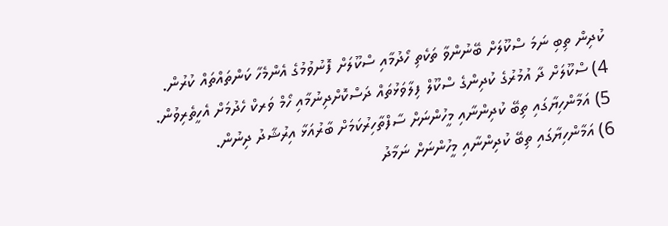ކުދިން ތިބި ނަމަ ސްކޫލަށް ބޭނުންވާ ތަކެތި ހޯދުމާއި ސްކޫލަށް ފޮނުވުމުގެ އެންމެހާ ކަންތައްތައް ކުރުން.
4) ސްކޫލަށް ދާ އުމުރުގެ ކުދިންގެ ސްކޫލް ފިލާވަޅުތައް ދަސްކޮށްދިނުމާއި ހޯމް ވަރކް ހެދުމަށް އެހީތެރިވުން.
5) އަމާންހިޔާގައި ތިބޭ ކުދިންނާއި މީހުންނަށް ސާފްތާހިރުކަމަށް ބާރުއަޅާ އިރުޝާދު ދިނުން.
6) އަމާންހިޔާގައި ތިބޭ ކުދިންނާއި މީހުންނަށް ނަމާދު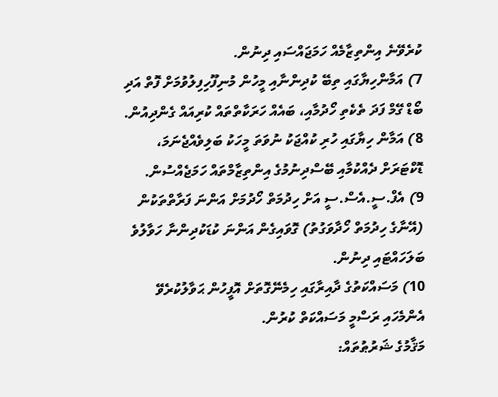ކުރެވޭނެ އިންތިޒާމެއް ހަމަޖައްސައި ދިނުން.
7) އަމާންހިޔާގައި ތިބޭ ކުދިންނާއި މީހުން މުނިފޫހިފިލުވުމަށް ފޮތް އަދި ބޯޑް ގޭމް ފަދަ ތެކެތި ހޯދުމާއި، ބައެއް ހަރަކާތްތައް ކުރިއައް ގެންދިއުން.
8) އަމާން ހިޔާގައި ހުރި ކުއްޖަކު ނުވަތަ މީހަކު ބަލިވެއްޖެނަމަ، ޑޮކްޓަރަށް ދެއްކުމާއި ބޭސްދިނުމުގެ އިންތިޒާމްތައް ހަމަޖެއްސުން.
9) އެފް.ސީ.އެސް.ސީ އަށް ހިދުމަތް ހޯދުމަށް އަންނަ ފަރާތްތަކުން (އޭނާގެ ހިދުމަތް ހޯދާވަގުތު) ގޮވައިގެން އަންނަ ކުޑަކުދިންނާ ހަވާލުވެ ބަލަހައްޓައި ދިނުން.
10) މަސައްކަތުގެ ދާއިރާގައި ހިމެނޭގޮތަށް އޮފީހުން ޙަވާލުކުރެވޭ އެންމެހައި ރަސްމީ މަސައްކަތް ކުރުން.
މަޤާމުގެ ޝަރުޠުތައް: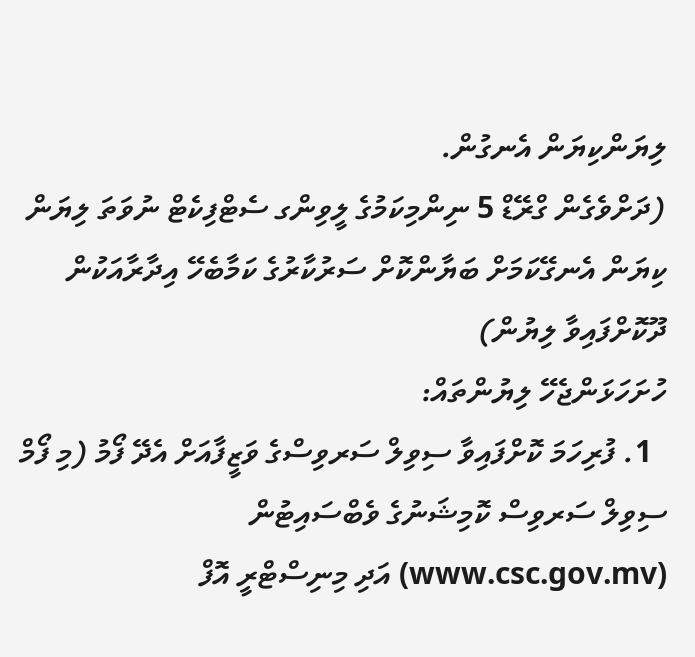ލިޔަންކިޔަން އެނގުން.
(ދަށްވެގެން ގްރޭޑް 5 ނިންމިކަމުގެ ލީވިންގ ސެޓްފިކެޓް ނުވަތަ ލިޔަން ކިޔަން އެނގޭކަމަށް ބަޔާންކޮށް ސަރުކާރުގެ ކަމާބެހޭ އިދާރާއަކުން ދޫކޮށްފައިވާ ލިޔުން)
ހުށަހަޅަންޖެހޭ ލިޔުންތައް:
  1. ފުރިހަމަ ކޮށްފައިވާ ސިވިލް ސަރވިސްގެ ވަޒީފާއަށް އެދޭ ފޯމު (މި ފޯމް ސިވިލް ސަރވިސް ކޮމިޝަނުގެ ވެބްސައިޓުން (www.csc.gov.mv) އަދި މިނިސްޓްރީ އޮފް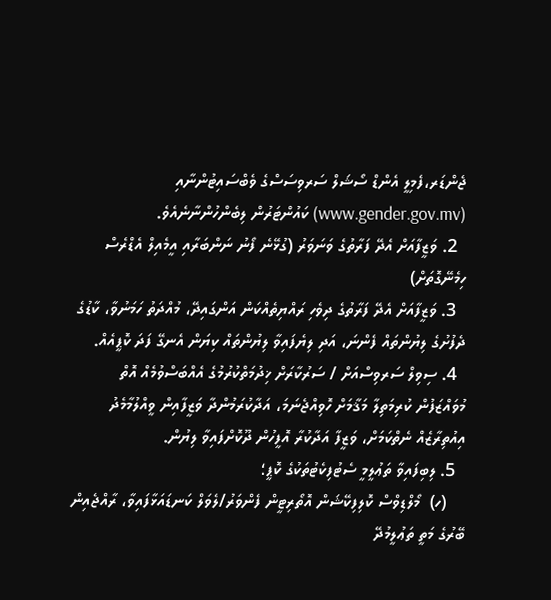ޖެންޑަރ،ފެމިލީ އެންޑް ސޯޝަލް ސަރވިސަސްގެ ވެބްސައިޓުންނާއި (www.gender.gov.mv) ކައުންޓަރުން ލިބެންހުންނާނެއެވެ.
  2. ވަޒީފާއަށް އެދޭ ފަރާތުގެ ވަނަވަރު (ގުޅޭނެ ފޯނު ނަންބަރާއި އީމެއިލް އެޑްރެސް ހިމެނޭގޮތަށް)
  3. ވަޒީފާއަށް އެދޭ ފަރާތުގެ ދިވެހި ރައްޔިތެއްކަން އަންގައިދޭ، މުއްދަތު ހަމަނުވާ، ކާޑުގެ ދެފުށުގެ ލިޔުންތައް ފެންނަ، އަދި ލިޔެފައިވާ ލިޔުންތައް ކިޔަން އެނގޭ ފަދަ ކޮޕީއެއް.
  4. ސިވިލް ސަރވިސްއަށް / ސަރުކާރަށް ޚިދުމަތްކުރުމުގެ އެއްބަސްވުމެއް އޮތް މުވައްޒަފުން ކުރިމަތިލާ މަޤާމަށް ހޮވިއްޖެނަމަ، އަދާކުރަމުންދާ ވަޒީފާއިން ވީއްލުމާމެދު އިއުތިރާޒެއް ނެތްކަމަށް، ވަޒީފާ އަދާކުރާ އޮފީހުން ދޫކޮށްފައިވާ ލިޔުން.
  5. ލިބިފައިވާ ތަޢުލީމީ ސެޓުފިކެޓުތަކުގެ ކޮޕީ؛
    (ހ)  މޯލްޑިވްސް ކޮލިފިކޭޝަން އޮތޯރިޓީން ފެންވަރު/ލެވަލް ކަނޑައަޅާފައިވާ، ރާއްޖެއިން ބޭރުގެ މަތީ ތަޢުލީމުދޭ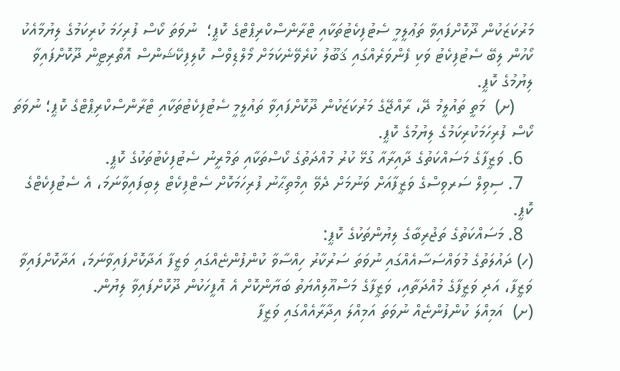މަރުކަޒަކުން ދޫކޮށްފައިވާ ތަޢުލީމީ ސެޓުފިކެޓުތަކާއި ޓްރާންސްކްރިޕްޓްގެ ކޮޕީ؛  ނުވަތަ ކޯސް ފުރިހަމަ ކުރިކަމުގެ ލިޔުމާއެކު ކޯހުން ލިބޭ ސެޓުފިކެޓު ވަކި ފެންވަރެއްގައި ޤަބޫލު ކުރެވޭނެކަމަށް މޯލްޑިވްސް ކޮލިފިކޭޝަންސް އޮތޯރިޓީން ދޫކޮށްފައިވާ ލިޔުމުގެ ކޮޕީ.
    (ށ)  މަތީ ތައުލީމު ދޭ، ރާއްޖޭގެ މަރުކަޒަކުން ދޫކޮށްފައިވާ ތައުލީމީ ސެޓުފިކެޓުތަކާއި ޓްރާންސްކްރިޕްޓްގެ ކޮޕީ؛ ނުވަތަ ކޯސް ފުރިހަމަކުރިކަމުގެ ލިޔުމުގެ ކޮޕީ.
  6. ވަޒީފާގެ މަސައްކަތުގެ ދާއިރާއާ ގުޅޭ ކުރު މުއްދަތުގެ ކޯސްތަކާއި ތަމްރީނު ސެޓުފިކެޓުތަކުގެ ކޮޕީ.
  7. ސިވިލް ސަރވިސްގެ ވަޒީފާއަށް ވަނުމަށް ދެވޭ އިމްތިޙާނު ފުރިހަމަކޮށް ސެޓްފިކެޓް ލިބިފައިވާނަމަ، އެ ސެޓުފިކެޓްގެ ކޮޕީ.
  8. މަސައްކަތުގެ ތަޖުރިބާގެ ލިޔުންތަކުގެ ކޮޕީ:
(ހ) ދައުލަތުގެ މުވައްސަސާއެއްގައި ނުވަތަ ސަރުކާރު ހިއްސާވާ ކުންފުންޏެއްގައި ވަޒީފާ އަދާކޮށްފައިވާނަމަ، އަދާކޮށްފައިވާ ވަޒީފާ، އަދި ވަޒީފާގެ މުއްދަތާއި، ވަޒީފާގެ މަސްއޫލިއްޔަތު ބަޔާންކޮށް އެ އޮފީހަކުން ދޫކޮށްފައިވާ ލިޔުން.
(ށ)  އަމިއްލަ ކުންފުންޏެއް ނުވަތަ އަމިއްލަ އިދާރާއެއްގައި ވަޒީފާ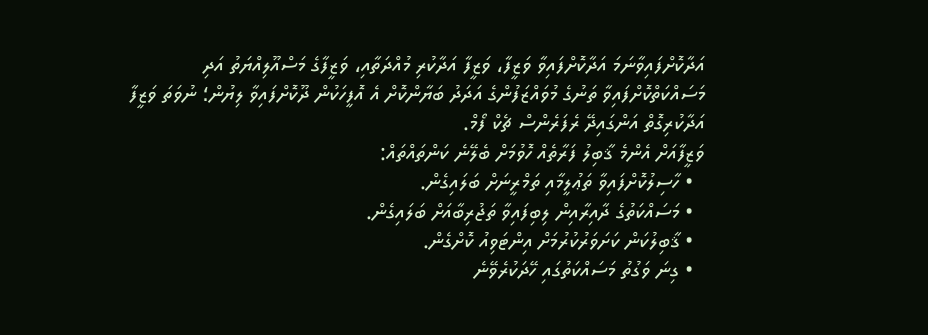އަދާކޮށްފައިވާނަމަ އަދާކޮށްފައިވާ ވަޒީފާ، ވަޒީފާ އަދާކުރި މުއްދަތާއި، ވަޒީފާގެ މަސްއޫލިއްޔަތު އަދި މަސައްކަތްކޮށްފައިވާ ތަނުގެ މުވައްޒަފުންގެ އަދަދު ބަޔާންކޮށް އެ އޮފީހަކުން ދޫކޮށްފައިވާ ލިޔުން؛ ނުވަތަ ވަޒީފާ އަދާކުރިގޮތް އަންގައިދޭ ރެފަރެންސް ޗެކް ފޯމް.
ވަޒީފާއަށް އެންމެ ޤާބިލު ފަރާތެއް ހޮވުމަށް ބެލޭނެ ކަންތައްތައް:
  • ހާސިލުކޮށްފައިވާ ތަޢުލީމާއި ތަމްރީނަށް ބަލައިގެން.
  • މަސައްކަތުގެ ދާއިރާއިން ލިބިފައިވާ ތަޖުރިބާއަށް ބަލައިގެން.
  • ޤާބިލުކަން ކަށަވަރުކުރުމަށް އިންޓަވިއު ކޮށްގެން.
  • ގިނަ ވަގުތު މަސައްކަތުގައި ހޭދަކުރެވޭނެ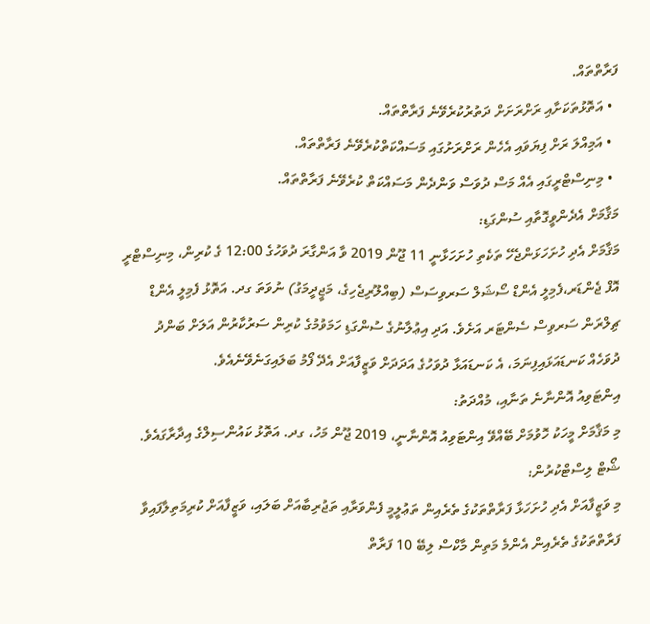ފަރާތްތައް.
  • އަތޮޅުތަކަށާއި ރަށްރަށަށް ދަތުރުކުރެވޭނެ ފަރާތްތައް.
  • އަމިއްލަ ރަށް ފިޔަވައި އެހެން ރަށްރަށުގައި މަސައްކަތްކުރެވޭނެ ފަރާތްތައް.
  • މިނިސްޓްރީގައި އެއް މަސް ދުވަސް ވަންދެން މަސައްކަތް ކުރެވޭނެ ފަރާތްތައް.
މަޤާމަށް އެދެންވީގޮތާއި ސުންގަޑި:
މަޤާމަށް އެދި ހުށަހަޅަންޖެހޭ ތަކެތި ހުށަހަޅާނީ 11 ޖޫން 2019 ވާ އަންގާރަ ދުވަހުގެ 12:00 ގެ ކުރިން، މިނިސްޓްރީ އޮފް ޖެންޑަރ،ފެމިލީ އެންޑް ސޯޝަލް ސަރވިސަސް (ބިއްލޫރިޖެހިގެ، މަޖީދީމަގު) ނުވަތަ ގދ. އަތޮޅު ފެމިލީ އެންޑް ޗިލްރަން ސަރވިސް ސެންޓަރ އަށެވެ. އަދި އިޢުލާނުގެ ސުންގަޑި ހަމަވުމުގެ ކުރިން ސަރުކާރުން އަލަށް ބަންދު ދުވަހެއް ކަނޑައަޅައިފިނަމަ، އެ ކަނޑައަޅާ ދުވަހުގެ އަދަދަށް ވަޒީފާއަށް އެދޭ ފޯމު ބަލައިގަނެވޭނެއެވެ.
އިންޓަވިއު އޮންނާނެ ތަނާއި، މުއްދަތު:
މި މަޤާމަށް މީހަކު ހޮވުމަށް ބޭއްވޭ އިންޓަވިއު އޮންނާނީ، 2019 ޖޫން މަހު، ގދ. އަތޮޅު ކައުންސިލްގެ އިދާރާގައެވެ.
ޝޯޓް ލިސްޓްކުރުން:
މި ވަޒީފާއަށް އެދި ހުށަހަޅާ ފަރާތްތަކުގެ ތެރެއިން ތަޢުލީމީ ފެންވަރާއި ތަޖުރިބާއަށް ބަލައި، ވަޒީފާއަށް ކުރިމަތިލާފައިވާ ފަރާތްތަކުގެ ތެރެއިން އެންމެ މަތިން މާކްސް ލިބޭ 10 ފަރާތް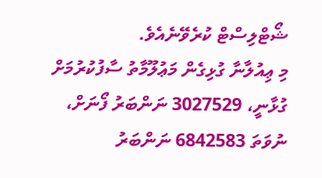ޝޯޓްލިސްޓް ކުރެވޭނެއެވެ.
މި ޢިއުލާނާ ގުޅިގެން މަޢުލޫމާތު ސާފުކުރުމަށް ގުޅާނީ، 3027529 ނަންބަރު ފޯނަށް، ނުވަތަ 6842583 ނަންބަރު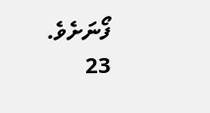ފޯނަށެވެ.
23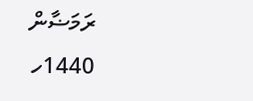ރަމަޟާން 1440ހ